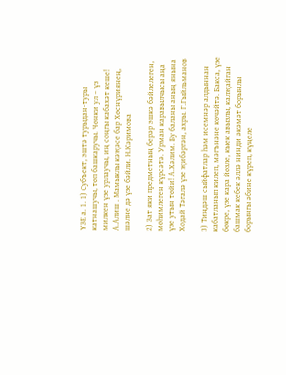ҮЗЕ а. 1. 1) Субъект, эштә турыдан-туры катнашучы, төп башкаручы. Чөнки ул – үз милкен үзе урлаучы, иң соңгы кабахәт кеше! А.Алиш . Мамыклы кәҗәсе бар Хөснүриянең, шәлне дә үзе бәйли. Н.Кәримова

2) Зат яки предметның берәр эшкә бәйлелеген, мөһимлеген күрсәтә. Урман каравылчысы аңа үзе утын төйи! А.Хәлим. Бу баланы аның янына Ходай Тәгалә үзе җибәргән, ахры. Г.Гыйльманов

3) Тиңдәш сыйфатлар һәм исемнәр алдыннан кабатланып килеп, мәгънәне көчәйтә. Бакса, үзе бөкре, үзе кара йөзле, кыек авызлы, калҗайган башмак кебек әллә нинди әкәмәт борынлы борынгы әбине күреп, күңеле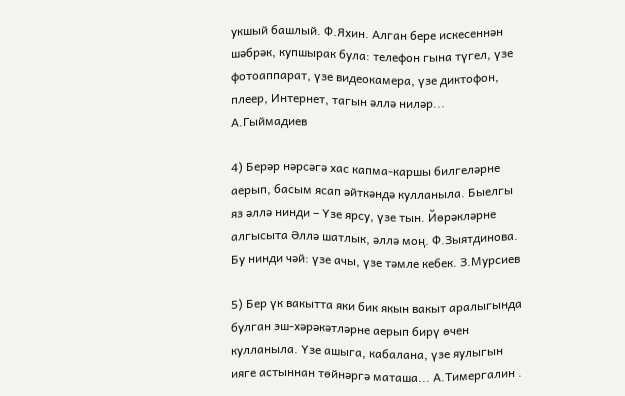укшый башлый. Ф.Яхин. Алган бере искесеннән шәбрәк, купшырак була: телефон гына түгел, үзе фотоаппарат, үзе видеокамера, үзе диктофон, плеер, Интернет, тагын әллә ниләр... А.Гыймадиев

4) Берәр нәрсәгә хас капма-каршы билгеләрне аерып, басым ясап әйткәндә кулланыла. Быелгы яз әллә нинди – Үзе ярсу, үзе тын. Йөрәкләрне алгысыта Әллә шатлык, әллә моң. Ф.Зыятдинова. Бу нинди чәй: үзе ачы, үзе тәмле кебек. З.Мурсиев

5) Бер үк вакытта яки бик якын вакыт аралыгында булган эш-хәрәкәтләрне аерып бирү өчен кулланыла. Үзе ашыга, кабалана, үзе яулыгын ияге астыннан төйнәргә маташа... А.Тимергалин .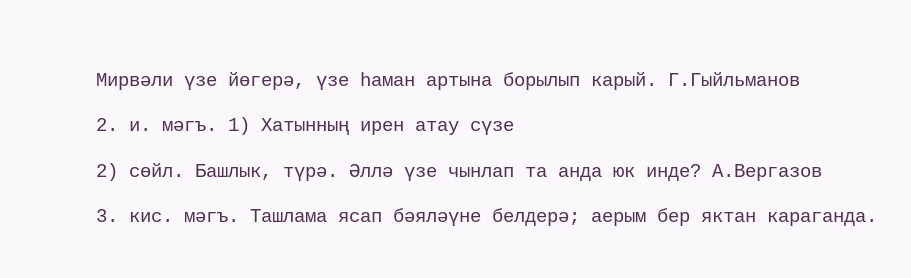Мирвәли үзе йөгерә, үзе һаман артына борылып карый. Г.Гыйльманов

2. и. мәгъ. 1) Хатынның ирен атау сүзе

2) сөйл. Башлык, түрә. Әллә үзе чынлап та анда юк инде? А.Вергазов

3. кис. мәгъ. Ташлама ясап бәяләүне белдерә; аерым бер яктан караганда.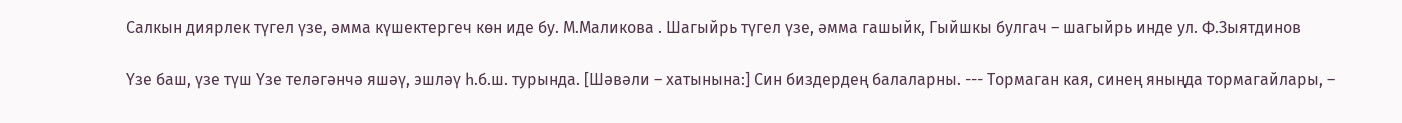Салкын диярлек түгел үзе, әмма күшектергеч көн иде бу. М.Маликова . Шагыйрь түгел үзе, әмма гашыйк, Гыйшкы булгач – шагыйрь инде ул. Ф.Зыятдинов

Үзе баш, үзе түш Үзе теләгәнчә яшәү, эшләү һ.б.ш. турында. [Шәвәли – хатынына:] Син биздердең балаларны. --- Тормаган кая, синең яныңда тормагайлары, –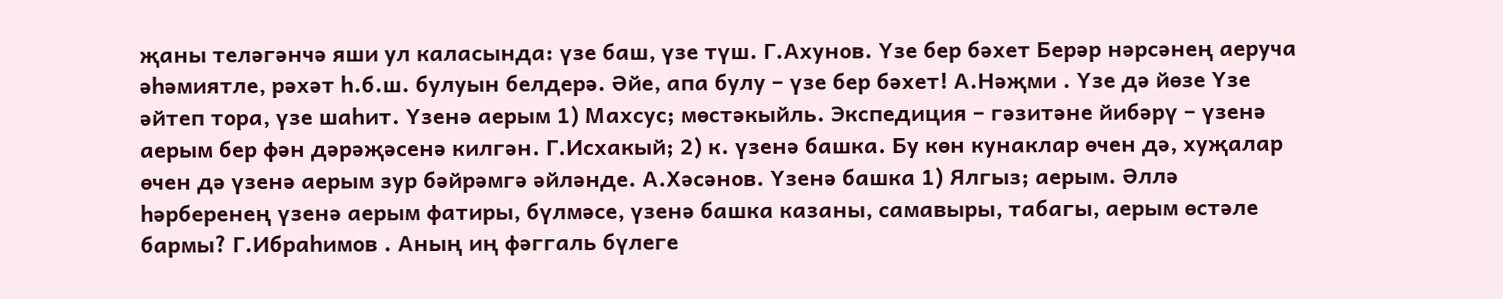җаны теләгәнчә яши ул каласында: үзе баш, үзе түш. Г.Ахунов. Үзе бер бәхет Берәр нәрсәнең аеруча әһәмиятле, рәхәт һ.б.ш. булуын белдерә. Әйе, апа булу – үзе бер бәхет! А.Нәҗми . Үзе дә йөзе Үзе әйтеп тора, үзе шаһит. Үзенә аерым 1) Махсус; мөстәкыйль. Экспедиция – гәзитәне йибәрү – үзенә аерым бер фән дәрәҗәсенә килгән. Г.Исхакый; 2) к. үзенә башка. Бу көн кунаклар өчен дә, хуҗалар өчен дә үзенә аерым зур бәйрәмгә әйләнде. А.Хәсәнов. Үзенә башка 1) Ялгыз; аерым. Әллә һәрберенең үзенә аерым фатиры, бүлмәсе, үзенә башка казаны, самавыры, табагы, аерым өстәле бармы? Г.Ибраһимов . Аның иң фәггаль бүлеге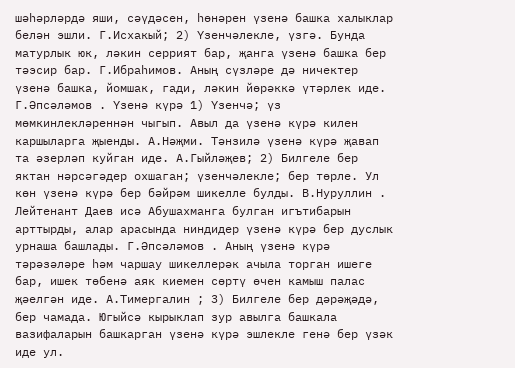шәһәрләрдә яши, сәүдәсен, һөнәрен үзенә башка халыклар белән эшли. Г.Исхакый; 2) Үзенчәлекле, үзгә. Бунда матурлык юк, ләкин серрият бар, җанга үзенә башка бер тәэсир бар. Г.Ибраһимов. Аның сүзләре дә ничектер үзенә башка, йомшак, гади, ләкин йөрәккә үтәрлек иде. Г.Әпсәләмов . Үзенә күрә 1) Үзенчә; үз мөмкинлекләреннән чыгып. Авыл да үзенә күрә килен каршыларга җыенды. А.Нәҗми. Тәнзилә үзенә күрә җавап та әзерләп куйган иде. А.Гыйләҗев; 2) Билгеле бер яктан нәрсәгәдер охшаган; үзенчәлекле; бер төрле. Ул көн үзенә күрә бер бәйрәм шикелле булды. В.Нуруллин . Лейтенант Даев исә Абушахманга булган игътибарын арттырды, алар арасында ниндидер үзенә күрә бер дуслык урнаша башлады. Г.Әпсәләмов . Аның үзенә күрә тәрәзәләре һәм чаршау шикеллерәк ачыла торган ишеге бар, ишек төбенә аяк киемен сөртү өчен камыш палас җәелгән иде. А.Тимергалин ; 3) Билгеле бер дәрәҗәдә, бер чамада. Югыйсә кырыклап зур авылга башкала вазифаларын башкарган үзенә күрә эшлекле генә бер үзәк иде ул.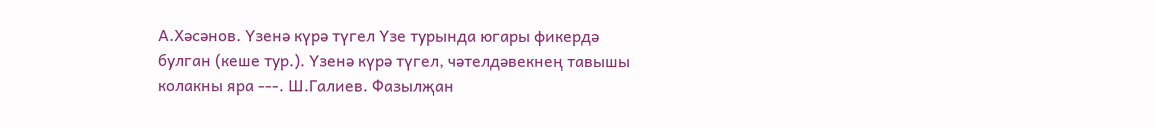А.Хәсәнов. Үзенә күрә түгел Үзе турында югары фикердә булган (кеше тур.). Үзенә күрә түгел, чәтелдәвекнең тавышы колакны яра ---. Ш.Галиев. Фазылҗан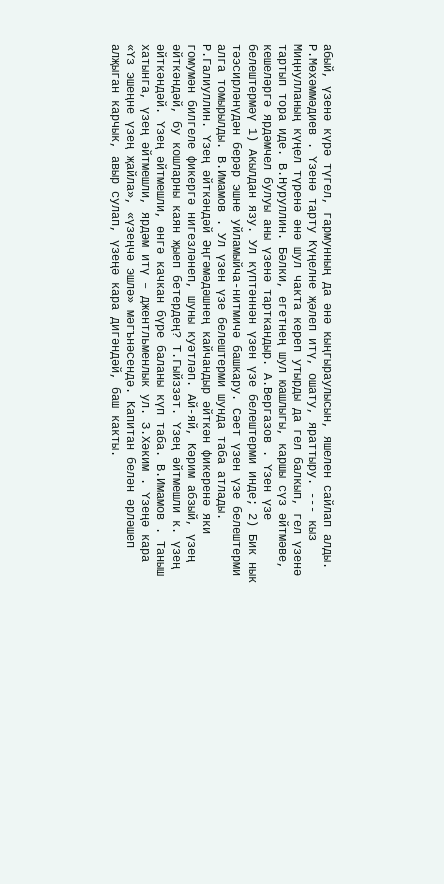абый, үзенә күрә түгел, гармунның да әнә кыңгыраулысын, яшелен сайлап алды. Р.Мөхәммәдиев . Үзенә тарту Күңелне җәлеп итү, ошату, яраттыру. --- кыз Миңнулланың күңел түренә әнә шул чакта кереп утырды да гел балкып, гел үзенә тартып тора иде. В.Нуруллин. Бәлки, егетнең шул юашлыгы, каршы сүз әйтмәве, кешеләргә ярдәмчел булуы аны үзенә тарткандыр. А.Вергазов . Үзен үзе белештермәү 1) Акылдан язу. Ул күптәннән үзен үзе белештерми инде; 2) Бик нык тәэсирләнүдән берәр эшне уйламыйча-нитмичә башкару. Сәет үзен үзе белештерми алга томырылды. В.Имамов . Ул үзен үзе белештерми шунда таба атлады. Р.Галиуллин. Үзең әйткәндәй Әңгәмәдәшнең кайчандыр әйткән фикеренә яки гомумән билгеле фикергә нигезләнеп, шуны куәтләп. Ай-яй, Кәрим абзый, үзең әйткәндәй, бу кошларны каян җыеп бетердең? Т.Гыйззәт. Үзең әйтмешли к. үзең әйткәндәй. Үзең әйтмешли, өнгә качкан бүре баланы күп таба. В.Имамов . Таныш хатынга, үзең әйтмешли, ярдәм итү – джентльменлык ул. З.Хәким . Үзеңә кара «Үз эшеңне үзең җайла», «үзеңчә эшлә» мәгънәсендә. Капитан белән әрләшеп алҗыган карчык, авыр сулап, үзеңә кара дигәндәй, баш какты.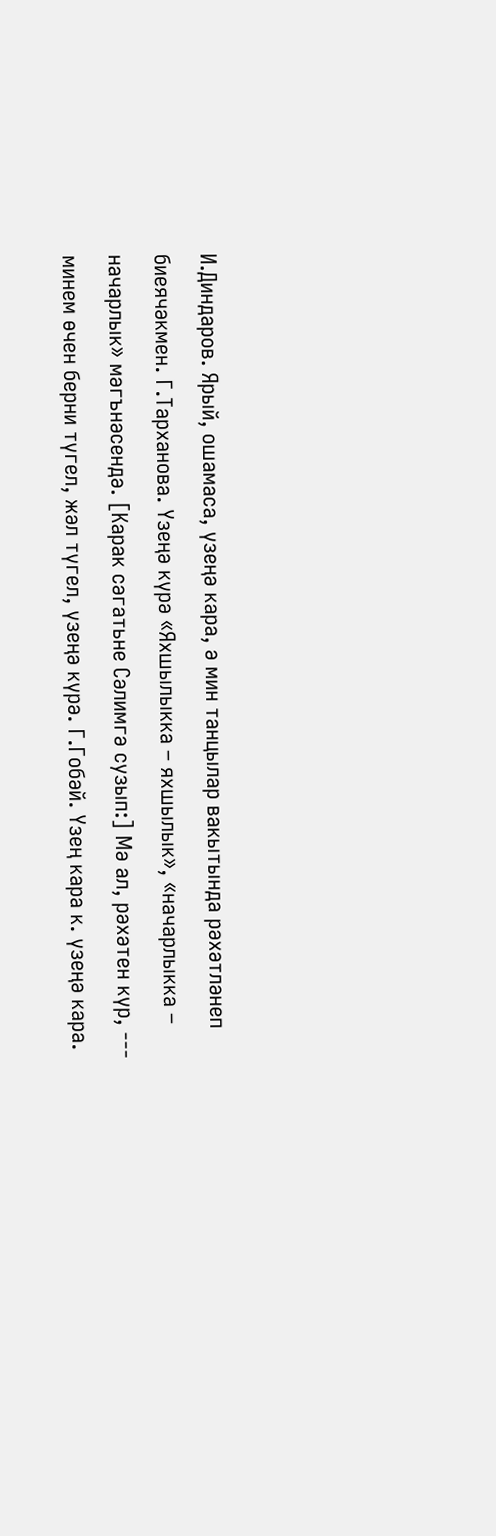И.Диндаров. Ярый, ошамаса, үзеңә кара, ә мин танцылар вакытында рәхәтләнеп биеячәкмен. Г.Тарханова. Үзеңә күрә «Яхшылыкка – яхшылык», «начарлыкка – начарлык» мәгънәсендә. [Карак сәгатьне Сәлимгә сузып:] Мә ал, рәхәтен күр, --- минем өчен берни түгел, жәл түгел, үзеңә күрә. Г.Гобәй. Үзең кара к. үзеңә кара.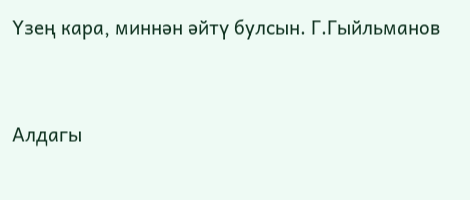Үзең кара, миннән әйтү булсын. Г.Гыйльманов



Алдагы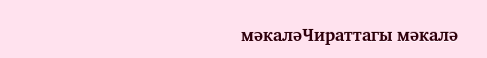мәкаләЧираттагы мәкалә